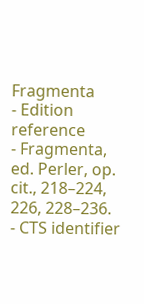Fragmenta
- Edition reference
- Fragmenta, ed. Perler, op. cit., 218–224, 226, 228–236.
- CTS identifier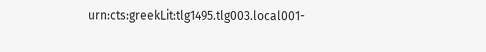urn:cts:greekLit:tlg1495.tlg003.local001-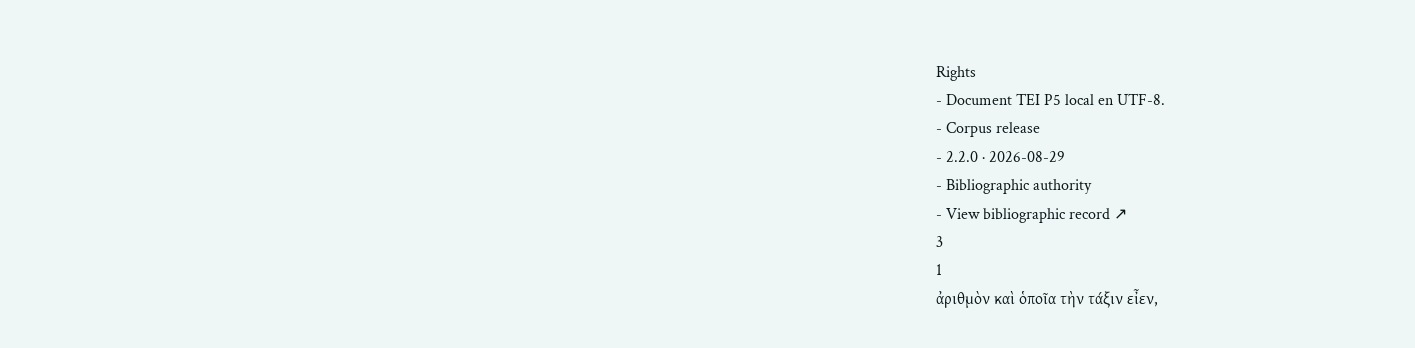Rights
- Document TEI P5 local en UTF-8.
- Corpus release
- 2.2.0 · 2026-08-29
- Bibliographic authority
- View bibliographic record ↗
3
1
ἀριθμὸν καὶ ὁποῖα τὴν τάξιν εἶεν,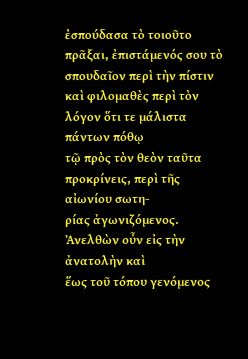ἐσπούδασα τὸ τοιοῦτο
πρᾶξαι, ἐπιστάμενός σου τὸ σπουδαῖον περὶ τὴν πίστιν
καὶ φιλομαθὲς περὶ τὸν λόγον ὅτι τε μάλιστα πάντων πόθῳ
τῷ πρὸς τὸν θεὸν ταῦτα προκρίνεις, περὶ τῆς αἰωνίου σωτη-
ρίας ἀγωνιζόμενος. Ἀνελθὼν οὖν εἰς τὴν ἀνατολὴν καὶ
ἕως τοῦ τόπου γενόμενος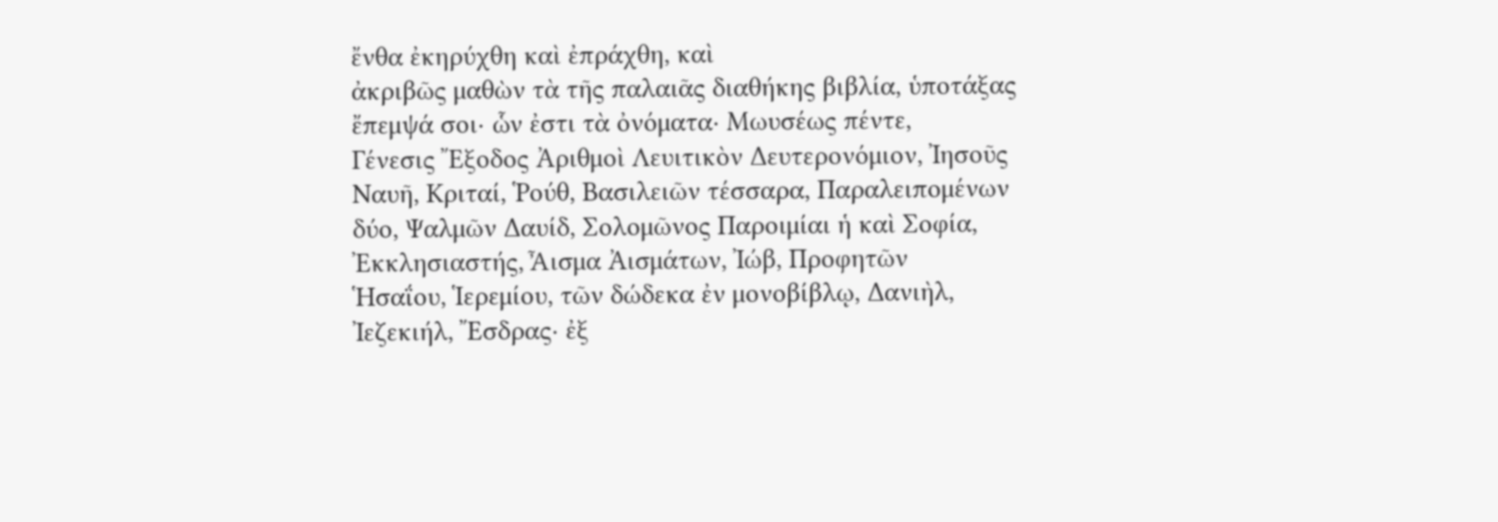ἔνθα ἐκηρύχθη καὶ ἐπράχθη, καὶ
ἀκριβῶς μαθὼν τὰ τῆς παλαιᾶς διαθήκης βιβλία, ὑποτάξας
ἔπεμψά σοι· ὧν ἐστι τὰ ὀνόματα· Μωυσέως πέντε,
Γένεσις Ἔξοδος Ἀριθμοὶ Λευιτικὸν Δευτερονόμιον, Ἰησοῦς
Ναυῆ, Κριταί, Ῥούθ, Βασιλειῶν τέσσαρα, Παραλειπομένων
δύο, Ψαλμῶν Δαυίδ, Σολομῶνος Παροιμίαι ἡ καὶ Σοφία,
Ἐκκλησιαστής, Ἆισμα Ἀισμάτων, Ἰώβ, Προφητῶν
Ἡσαΐου, Ἱερεμίου, τῶν δώδεκα ἐν μονοβίβλῳ, Δανιὴλ,
Ἰεζεκιήλ, Ἔσδρας· ἐξ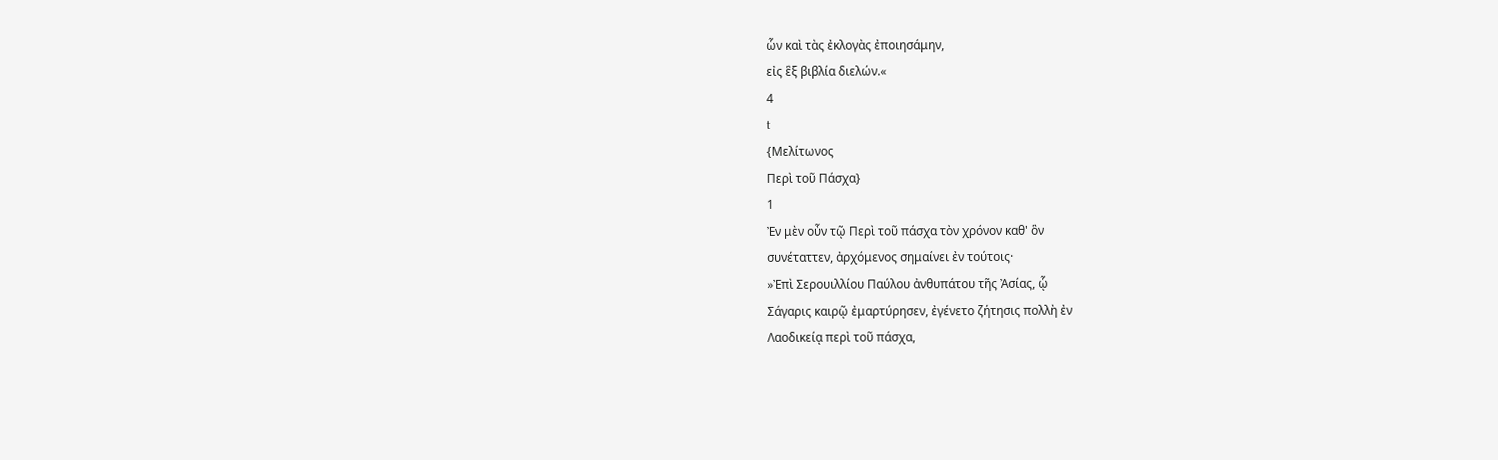ὧν καὶ τὰς ἐκλογὰς ἐποιησάμην,
εἰς ἓξ βιβλία διελών.«
4
t
{Μελίτωνος
Περὶ τοῦ Πάσχα}
1
Ἐν μὲν οὖν τῷ Περὶ τοῦ πάσχα τὸν χρόνον καθ' ὃν
συνέταττεν, ἀρχόμενος σημαίνει ἐν τούτοις·
»Ἐπὶ Σερουιλλίου Παύλου ἀνθυπάτου τῆς Ἀσίας, ᾧ
Σάγαρις καιρῷ ἐμαρτύρησεν, ἐγένετο ζήτησις πολλὴ ἐν
Λαοδικείᾳ περὶ τοῦ πάσχα,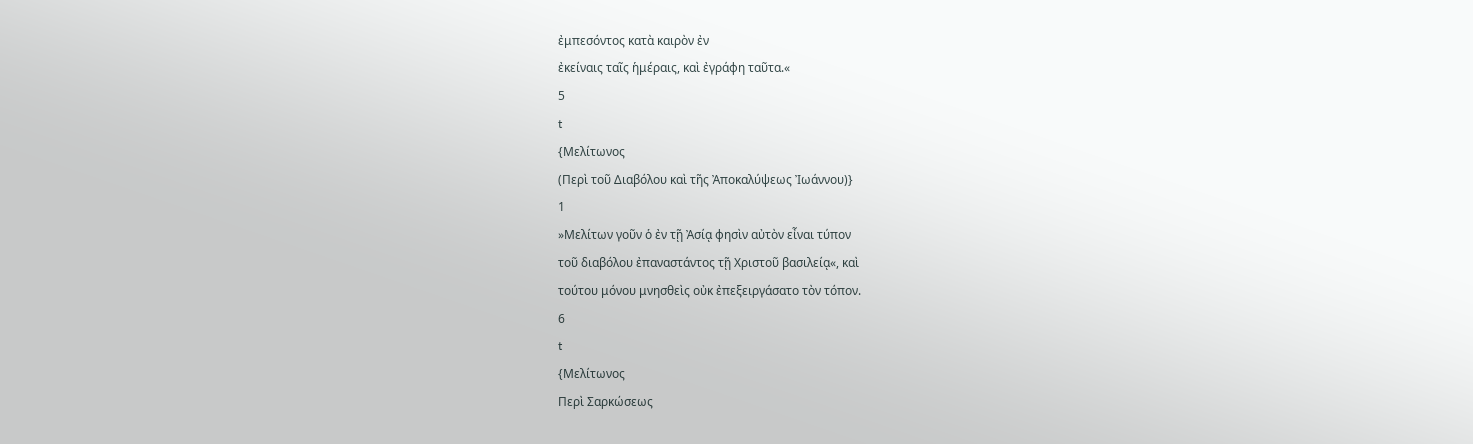ἐμπεσόντος κατὰ καιρὸν ἐν
ἐκείναις ταῖς ἡμέραις, καὶ ἐγράφη ταῦτα.«
5
t
{Μελίτωνος
(Περὶ τοῦ Διαβόλου καὶ τῆς Ἀποκαλύψεως Ἰωάννου)}
1
»Μελίτων γοῦν ὁ ἐν τῇ Ἀσίᾳ φησὶν αὐτὸν εἶναι τύπον
τοῦ διαβόλου ἐπαναστάντος τῇ Χριστοῦ βασιλείᾳ«, καὶ
τούτου μόνου μνησθεὶς οὐκ ἐπεξειργάσατο τὸν τόπον.
6
t
{Μελίτωνος
Περὶ Σαρκώσεως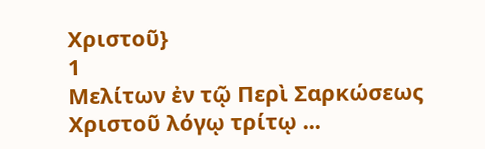Χριστοῦ}
1
Μελίτων ἐν τῷ Περὶ Σαρκώσεως Χριστοῦ λόγῳ τρίτῳ ...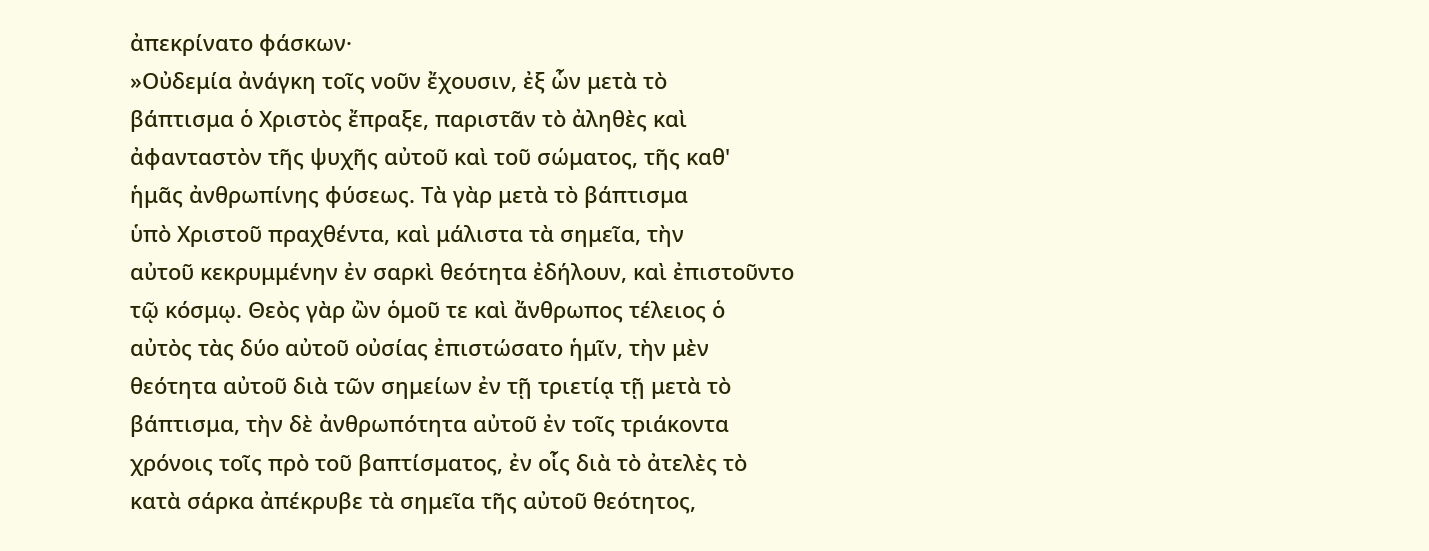ἀπεκρίνατο φάσκων·
»Οὐδεμία ἀνάγκη τοῖς νοῦν ἔχουσιν, ἐξ ὧν μετὰ τὸ
βάπτισμα ὁ Χριστὸς ἔπραξε, παριστᾶν τὸ ἀληθὲς καὶ
ἀφανταστὸν τῆς ψυχῆς αὐτοῦ καὶ τοῦ σώματος, τῆς καθ'
ἡμᾶς ἀνθρωπίνης φύσεως. Τὰ γὰρ μετὰ τὸ βάπτισμα
ὑπὸ Χριστοῦ πραχθέντα, καὶ μάλιστα τὰ σημεῖα, τὴν
αὐτοῦ κεκρυμμένην ἐν σαρκὶ θεότητα ἐδήλουν, καὶ ἐπιστοῦντο
τῷ κόσμῳ. Θεὸς γὰρ ὢν ὁμοῦ τε καὶ ἄνθρωπος τέλειος ὁ
αὐτὸς τὰς δύο αὐτοῦ οὐσίας ἐπιστώσατο ἡμῖν, τὴν μὲν
θεότητα αὐτοῦ διὰ τῶν σημείων ἐν τῇ τριετίᾳ τῇ μετὰ τὸ
βάπτισμα, τὴν δὲ ἀνθρωπότητα αὐτοῦ ἐν τοῖς τριάκοντα
χρόνοις τοῖς πρὸ τοῦ βαπτίσματος, ἐν οἷς διὰ τὸ ἀτελὲς τὸ
κατὰ σάρκα ἀπέκρυβε τὰ σημεῖα τῆς αὐτοῦ θεότητος,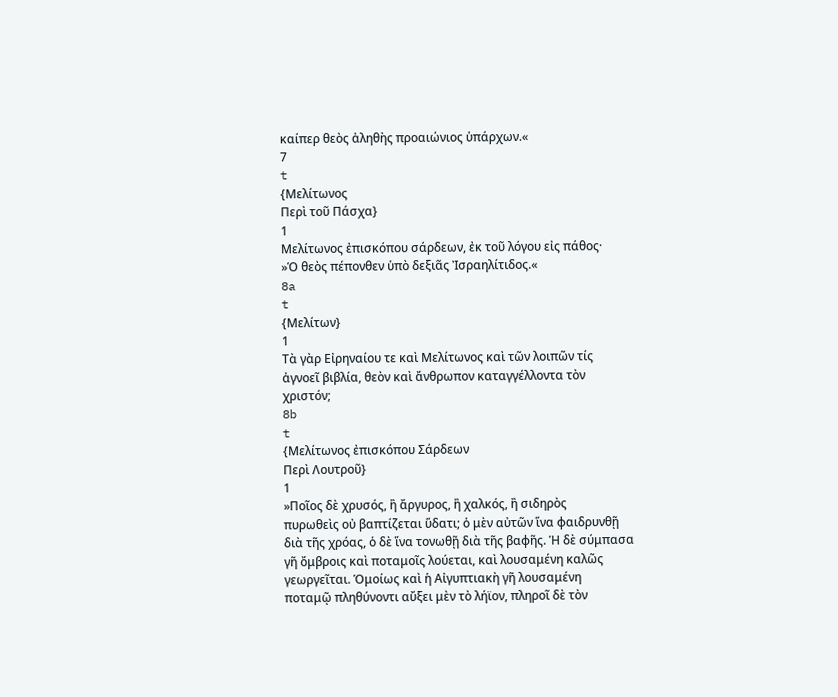καίπερ θεὸς ἀληθὴς προαιώνιος ὑπάρχων.«
7
t
{Μελίτωνος
Περὶ τοῦ Πάσχα}
1
Μελίτωνος ἐπισκόπου σάρδεων, ἐκ τοῦ λόγου εἰς πάθος·
»Ὁ θεὸς πέπονθεν ὑπὸ δεξιᾶς Ἰσραηλίτιδος.«
8a
t
{Μελίτων}
1
Τὰ γὰρ Εἰρηναίου τε καὶ Μελίτωνος καὶ τῶν λοιπῶν τίς
ἀγνοεῖ βιβλία, θεὸν καὶ ἄνθρωπον καταγγέλλοντα τὸν
χριστόν;
8b
t
{Μελίτωνος ἐπισκόπου Σάρδεων
Περὶ Λουτροῦ}
1
»Ποῖος δὲ χρυσός, ἢ ἄργυρος, ἢ χαλκός, ἢ σιδηρὸς
πυρωθεὶς οὐ βαπτίζεται ὕδατι; ὁ μὲν αὐτῶν ἵνα φαιδρυνθῇ
διὰ τῆς χρόας, ὁ δὲ ἵνα τονωθῇ διὰ τῆς βαφῆς. Ἡ δὲ σύμπασα
γῆ ὄμβροις καὶ ποταμοῖς λούεται, καὶ λουσαμένη καλῶς
γεωργεῖται. Ὁμοίως καὶ ἡ Αἰγυπτιακὴ γῆ λουσαμένη
ποταμῷ πληθύνοντι αὔξει μὲν τὸ λήϊον, πληροῖ δὲ τὸν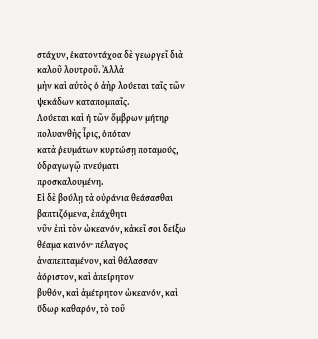στάχυν, ἑκατοντάχοα δὲ γεωργεῖ διὰ καλοῦ λουτροῦ. Ἀλλὰ
μὴν καὶ αὐτὸς ὁ ἀὴρ λούεται ταῖς τῶν ψεκάδων καταπομπαῖς.
Λούεται καὶ ἡ τῶν ὄμβρων μήτηρ πολυανθὴς ἶρις, ὁπόταν
κατὰ ῥευμάτων κυρτώσῃ ποταμούς, ὑδραγωγῷ πνεύματι
προσκαλουμένη.
Εἰ δὲ βούλῃ τὰ οὐράνια θεάσασθαι βαπτιζόμενα, ἐπάχθητι
νῦν ἐπὶ τὸν ὠκεανόν, κἀκεῖ σοι δείξω θέαμα καινόν· πέλαγος
ἀναπεπταμένον, καὶ θάλασσαν ἀόριστον, καὶ ἀπείρητον
βυθόν, καὶ ἀμέτρητον ὠκεανόν, καὶ ὕδωρ καθαρόν, τὸ τοῦ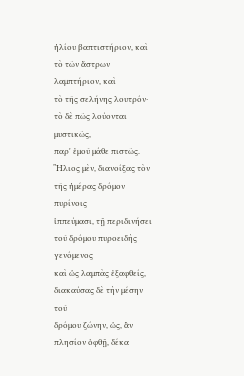ἡλίου βαπτιστήριον, καὶ τὸ τῶν ἄστρων λαμπτήριον, καὶ
τὸ τῆς σελήνης λουτρόν· τὸ δὲ πῶς λούονται μυστικῶς,
παρ' ἐμοῦ μάθε πιστῶς.
Ἥλιος μὲν, διανοίξας τὸν τῆς ἡμέρας δρόμον πυρίνοις
ἱππεύμασι, τῇ περιδινήσει τοῦ δρόμου πυροειδὴς γενόμενος
καὶ ὡς λαμπὰς ἐξαφθείς, διακαύσας δὲ τὴν μέσην τοῦ
δρόμου ζώνην, ὡς, ἂν πλησίον ὀφθῇ, δέκα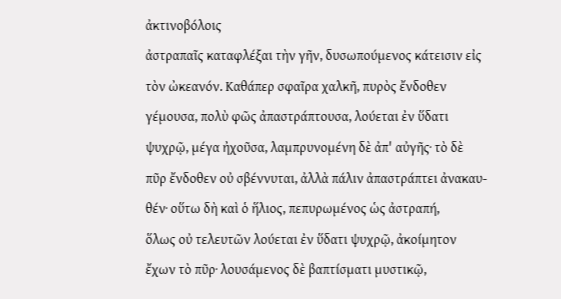ἀκτινοβόλοις
ἀστραπαῖς καταφλέξαι τὴν γῆν, δυσωπούμενος κάτεισιν εἰς
τὸν ὠκεανόν. Καθάπερ σφαῖρα χαλκῆ, πυρὸς ἔνδοθεν
γέμουσα, πολὺ φῶς ἀπαστράπτουσα, λούεται ἐν ὕδατι
ψυχρῷ, μέγα ἠχοῦσα, λαμπρυνομένη δὲ ἀπ' αὐγῆς· τὸ δὲ
πῦρ ἔνδοθεν οὐ σβέννυται, ἀλλὰ πάλιν ἀπαστράπτει ἀνακαυ-
θέν· οὕτω δὴ καὶ ὁ ἥλιος, πεπυρωμένος ὡς ἀστραπή,
ὅλως οὐ τελευτῶν λούεται ἐν ὕδατι ψυχρῷ, ἀκοίμητον
ἔχων τὸ πῦρ· λουσάμενος δὲ βαπτίσματι μυστικῷ,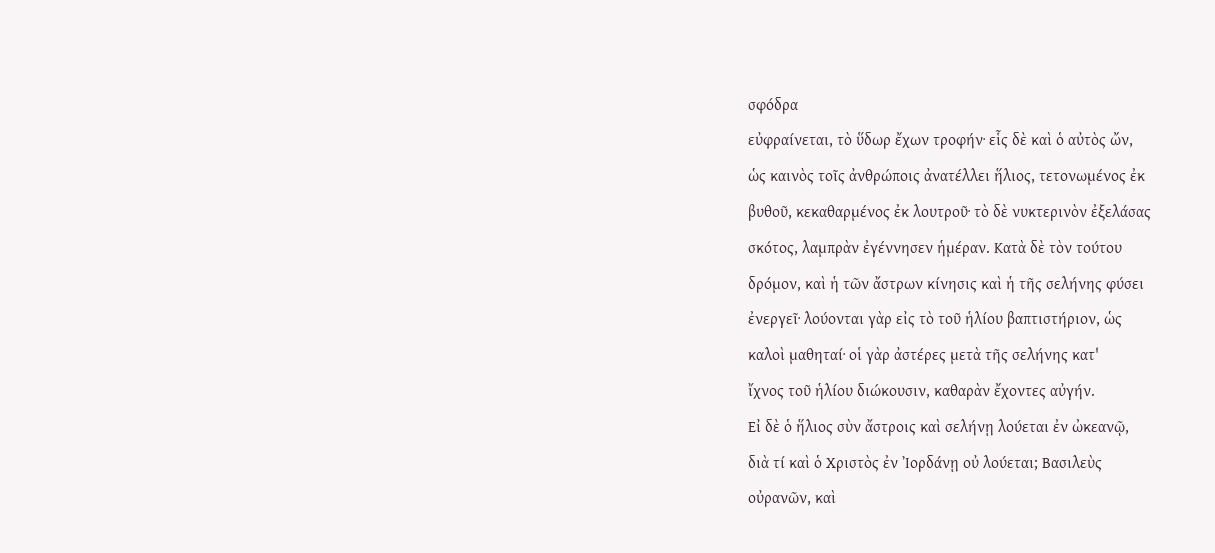σφόδρα
εὐφραίνεται, τὸ ὕδωρ ἔχων τροφήν· εἷς δὲ καὶ ὁ αὐτὸς ὤν,
ὡς καινὸς τοῖς ἀνθρώποις ἀνατέλλει ἥλιος, τετονωμένος ἐκ
βυθοῦ, κεκαθαρμένος ἐκ λουτροῦ· τὸ δὲ νυκτερινὸν ἐξελάσας
σκότος, λαμπρὰν ἐγέννησεν ἡμέραν. Κατὰ δὲ τὸν τούτου
δρόμον, καὶ ἡ τῶν ἄστρων κίνησις καὶ ἡ τῆς σελήνης φύσει
ἐνεργεῖ· λούονται γὰρ εἰς τὸ τοῦ ἡλίου βαπτιστήριον, ὡς
καλοὶ μαθηταί· οἱ γὰρ ἀστέρες μετὰ τῆς σελήνης κατ'
ἴχνος τοῦ ἡλίου διώκουσιν, καθαρὰν ἔχοντες αὐγήν.
Εἰ δὲ ὁ ἥλιος σὺν ἄστροις καὶ σελήνῃ λούεται ἐν ὠκεανῷ,
διὰ τί καὶ ὁ Χριστὸς ἐν Ἰορδάνῃ οὐ λούεται; Βασιλεὺς
οὐρανῶν, καὶ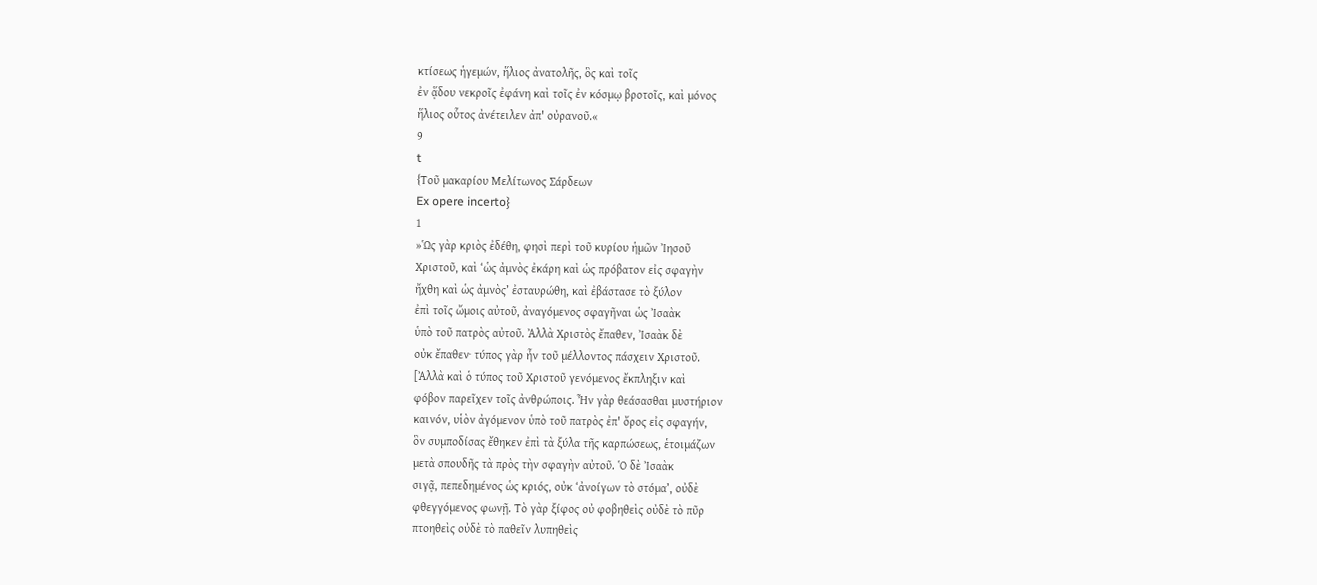κτίσεως ἡγεμών, ἥλιος ἀνατολῆς, ὃς καὶ τοῖς
ἐν ᾅδου νεκροῖς ἐφάνη καὶ τοῖς ἐν κόσμῳ βροτοῖς, καὶ μόνος
ἥλιος οὗτος ἀνέτειλεν ἀπ' οὐρανοῦ.«
9
t
{Τοῦ μακαρίου Μελίτωνος Σάρδεων
Ex opere incerto}
1
»Ὡς γὰρ κριὸς ἐδέθη, φησὶ περὶ τοῦ κυρίου ἡμῶν Ἰησοῦ
Χριστοῦ, καὶ ‘ὡς ἀμνὸς ἐκάρη καὶ ὡς πρόβατον εἰς σφαγὴν
ἤχθη καὶ ὡς ἀμνὸς’ ἐσταυρώθη, καὶ ἐβάστασε τὸ ξύλον
ἐπὶ τοῖς ὤμοις αὐτοῦ, ἀναγόμενος σφαγῆναι ὡς Ἰσαὰκ
ὑπὸ τοῦ πατρὸς αὐτοῦ. Ἀλλὰ Χριστὸς ἔπαθεν, Ἰσαὰκ δὲ
οὐκ ἔπαθεν· τύπος γὰρ ἦν τοῦ μέλλοντος πάσχειν Χριστοῦ.
[Ἀλλὰ καὶ ὁ τύπος τοῦ Χριστοῦ γενόμενος ἔκπληξιν καὶ
φόβον παρεῖχεν τοῖς ἀνθρώποις. Ἦν γὰρ θεάσασθαι μυστήριον
καινόν, υἱὸν ἀγόμενον ὑπὸ τοῦ πατρὸς ἐπ' ὄρος εἰς σφαγήν,
ὃν συμποδίσας ἔθηκεν ἐπὶ τὰ ξύλα τῆς καρπώσεως, ἑτοιμάζων
μετὰ σπουδῆς τὰ πρὸς τὴν σφαγὴν αὐτοῦ. Ὁ δὲ Ἰσαὰκ
σιγᾷ, πεπεδημένος ὡς κριός, οὐκ ‘ἀνοίγων τὸ στόμα’, οὐδὲ
φθεγγόμενος φωνῇ. Τὸ γὰρ ξίφος οὐ φοβηθεὶς οὐδὲ τὸ πῦρ
πτοηθεὶς οὐδὲ τὸ παθεῖν λυπηθεὶς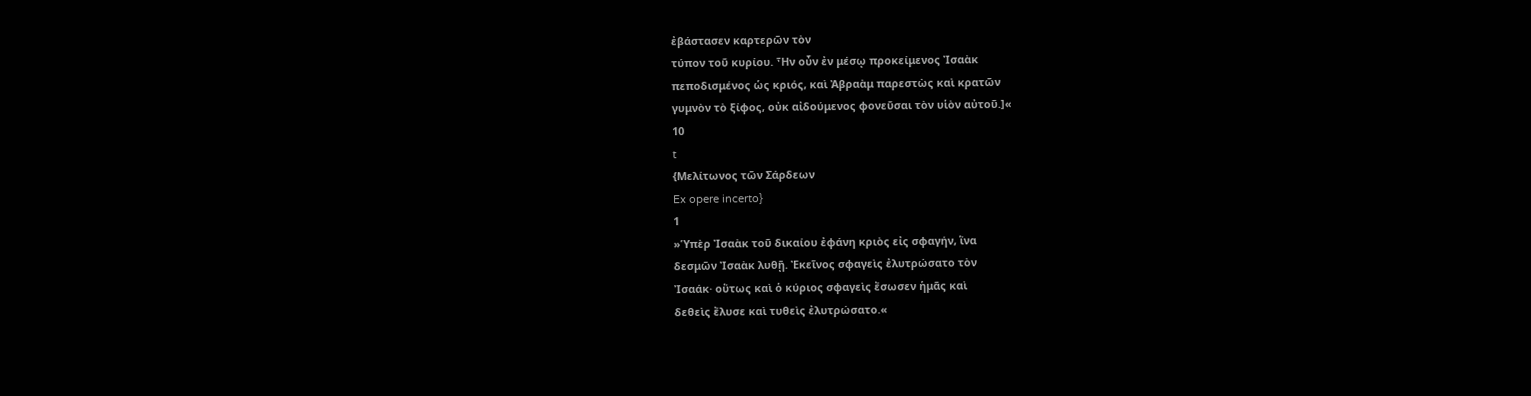ἐβάστασεν καρτερῶν τὸν
τύπον τοῦ κυρίου. Ἦν οὖν ἐν μέσῳ προκείμενος Ἰσαὰκ
πεποδισμένος ὡς κριός, καὶ Ἀβραὰμ παρεστὼς καὶ κρατῶν
γυμνὸν τὸ ξίφος, οὐκ αἰδούμενος φονεῦσαι τὸν υἱὸν αὐτοῦ.]«
10
t
{Μελίτωνος τῶν Σάρδεων
Ex opere incerto}
1
»Ὑπὲρ Ἰσαὰκ τοῦ δικαίου ἐφάνη κριὸς εἰς σφαγήν, ἵνα
δεσμῶν Ἰσαὰκ λυθῇ. Ἐκεῖνος σφαγεὶς ἐλυτρώσατο τὸν
Ἰσαάκ· οὕτως καὶ ὁ κύριος σφαγεὶς ἔσωσεν ἡμᾶς καὶ
δεθεὶς ἔλυσε καὶ τυθεὶς ἐλυτρώσατο.«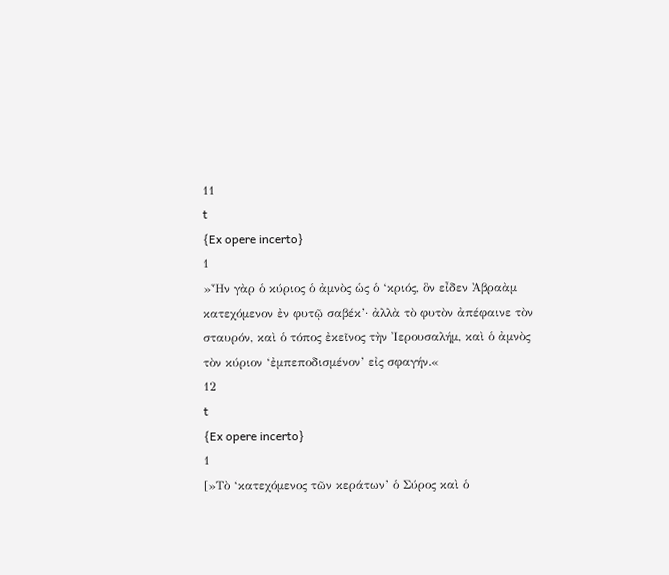11
t
{Ex opere incerto}
1
»Ἦν γὰρ ὁ κύριος ὁ ἀμνὸς ὡς ὁ ‘κριός, ὃν εἶδεν Ἀβραὰμ
κατεχόμενον ἐν φυτῷ σαβέκ’· ἀλλὰ τὸ φυτὸν ἀπέφαινε τὸν
σταυρόν, καὶ ὁ τόπος ἐκεῖνος τὴν Ἰερουσαλήμ, καὶ ὁ ἀμνὸς
τὸν κύριον ‘ἐμπεποδισμένον’ εἰς σφαγήν.«
12
t
{Ex opere incerto}
1
[»Τὸ ‘κατεχόμενος τῶν κεράτων’ ὁ Σύρος καὶ ὁ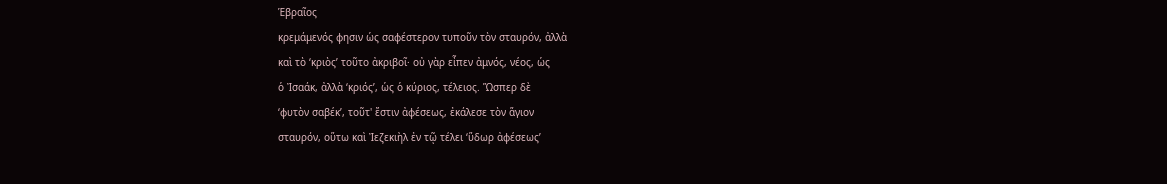Ἑβραῖος
κρεμάμενός φησιν ὡς σαφέστερον τυποῦν τὸν σταυρόν, ἀλλὰ
καὶ τὸ ‘κριὸς’ τοῦτο ἀκριβοῖ· οὐ γὰρ εἶπεν ἀμνός, νέος, ὡς
ὁ Ἰσαάκ, ἀλλὰ ‘κριός’, ὡς ὁ κύριος, τέλειος. Ὥσπερ δὲ
‘φυτὸν σαβέκ’, τοῦτ' ἔστιν ἀφέσεως, ἐκάλεσε τὸν ἅγιον
σταυρόν, οὕτω καὶ Ἰεζεκιὴλ ἐν τῷ τέλει ‘ὕδωρ ἀφέσεως’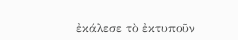ἐκάλεσε τὸ ἐκτυποῦν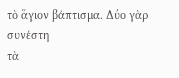τὸ ἅγιον βάπτισμα. Δύο γὰρ συνέστη
τὰ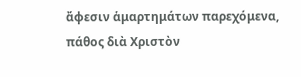ἄφεσιν ἁμαρτημάτων παρεχόμενα, πάθος διὰ Χριστὸν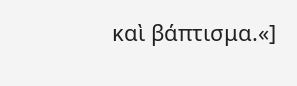καὶ βάπτισμα.«]